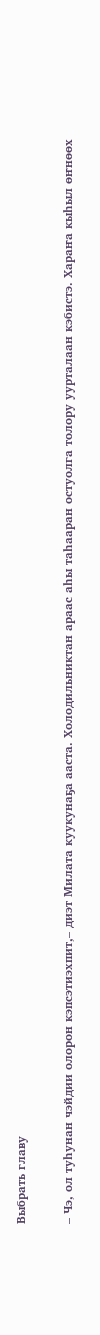Выбрать главу

– Чэ, ол туһунан чэйдии олорон кэпсэтиэхпит,– диэт Милата куукунаҕа ааста. Холодильниктан араас аһы таһааран остуолга толору уурталаан кэбистэ. Хараҥа кыһыл өҥнөөх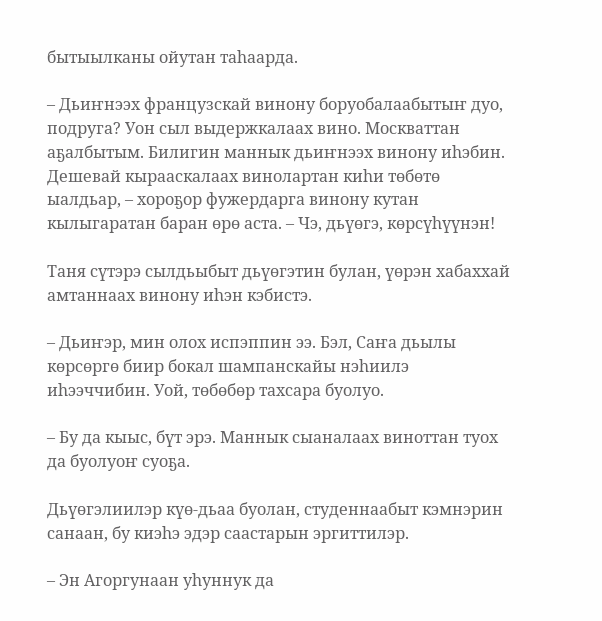бытыылканы ойутан таһаарда.

– Дьиҥнээх французскай винону боруобалаабытыҥ дуо, подруга? Уон сыл выдержкалаах вино. Москваттан аҕалбытым. Билигин маннык дьиҥнээх винону иһэбин. Дешевай кырааскалаах винолартан киһи төбөтө ыалдьар, – хороҕор фужердарга винону кутан кылыгаратан баран өрө аста. – Чэ, дьүөгэ, көрсүһүүнэн!

Таня сүтэрэ сылдьыбыт дьүөгэтин булан, үөрэн хабаххай амтаннаах винону иһэн кэбистэ.

– Дьиҥэр, мин олох испэппин ээ. Бэл, Саҥа дьылы көрсөргө биир бокал шампанскайы нэһиилэ иһээччибин. Уой, төбөбөр тахсара буолуо.

– Бу да кыыс, бүт эрэ. Маннык сыаналаах виноттан туох да буолуоҥ суоҕа.

Дьүөгэлиилэр күө-дьаа буолан, студеннаабыт кэмнэрин санаан, бу киэһэ эдэр саастарын эргиттилэр.

– Эн Агоргунаан уһуннук да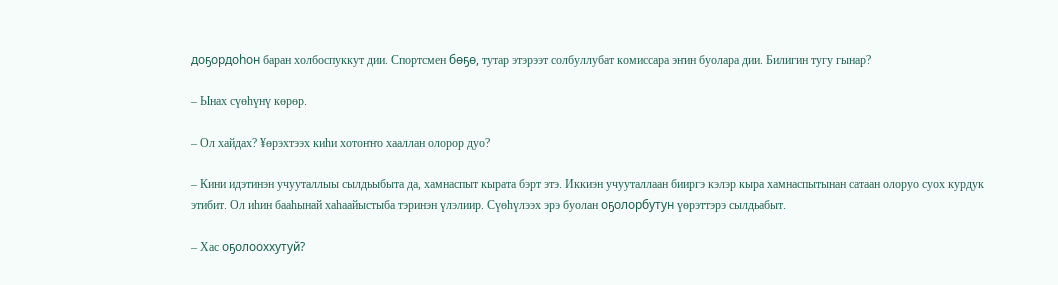доҕордоһон баран холбоспуккут дии. Спортсмен бөҕө, тутар этэрээт солбуллубат комиссара эҥин буолара дии. Билигин тугу гынар?

– Ынах сүөһүнү көрөр.

– Ол хайдах? ¥өрэхтээх киһи хотоҥҥо хааллан олорор дуо?

– Кини идэтинэн учууталлыы сылдьыбыта да, хамнаспыт кырата бэрт этэ. Иккиэн учууталлаан бииргэ кэлэр кыра хамнаспытынан сатаан олоруо суох курдук этибит. Ол иһин бааһынай хаһаайыстыба тэринэн үлэлиир. Сүөһүлээх эрэ буолан оҕолорбутун үөрэттэрэ сылдьабыт.

– Хас оҕолооххутуй?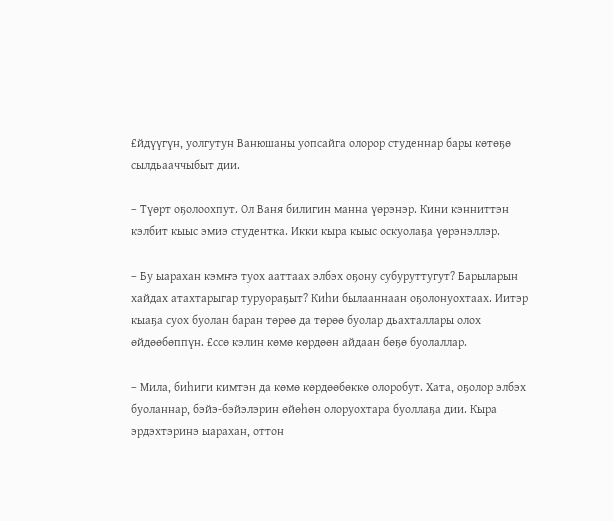£йдүүгүн, уолгутун Ванюшаны уопсайга олорор студеннар бары көтөҕө сылдьааччыбыт дии.

– Түөрт оҕолоохпут. Ол Ваня билигин манна үөрэнэр. Кини кэнниттэн кэлбит кыыс эмиэ студентка. Икки кыра кыыс оскуолаҕа үөрэнэллэр.

– Бу ыарахан кэмҥэ туох ааттаах элбэх оҕону субуруттугут? Барыларын хайдах атахтарыгар туруораҕыт? Киһи былааннаан оҕолонуохтаах. Иитэр кыаҕа суох буолан баран төрөө да төрөө буолар дьахталлары олох өйдөөбөппүн. £ссө кэлин көмө көрдөөн айдаан бөҕө буолаллар.

– Мила, биһиги кимтэн да көмө көрдөөбөккө олоробут. Хата, оҕолор элбэх буоланнар, бэйэ-бэйэлэрин өйөһөн олоруохтара буоллаҕа дии. Кыра эрдэхтэринэ ыарахан, оттон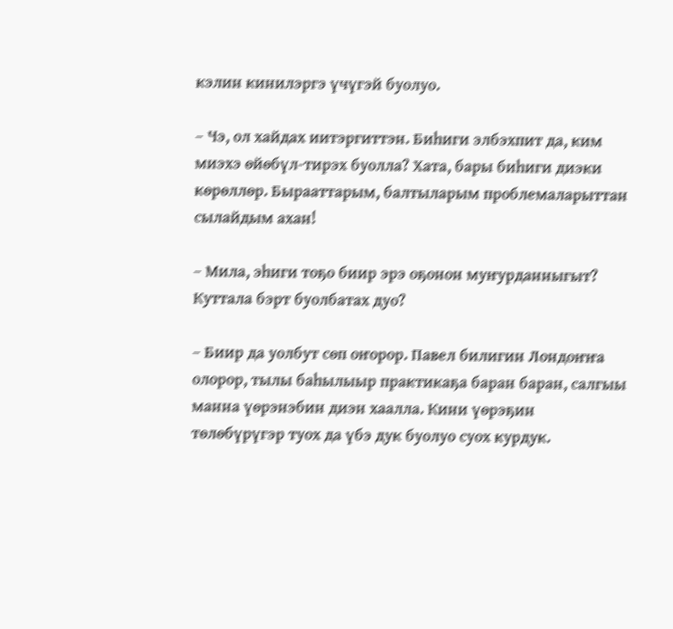кэлин кинилэргэ үчүгэй буолуо.

– Чэ, ол хайдах иитэргиттэн. Биһиги элбэхпит да, ким миэхэ өйөбүл-тирэх буолла? Хата, бары биһиги диэки көрөллөр. Бырааттарым, балтыларым проблемаларыттан сылайдым ахан!

– Мила, эһиги тоҕо биир эрэ оҕонон муҥурданныгыт? Куттала бэрт буолбатах дуо?

– Биир да уолбут сөп оҥорор. Павел билигин Лондоҥҥа олорор, тылы баһылыыр практикаҕа баран баран, салгыы манна үөрэнэбин диэн хаалла. Кини үөрэҕин төлөбүрүгэр туох да үбэ дук буолуо суох курдук.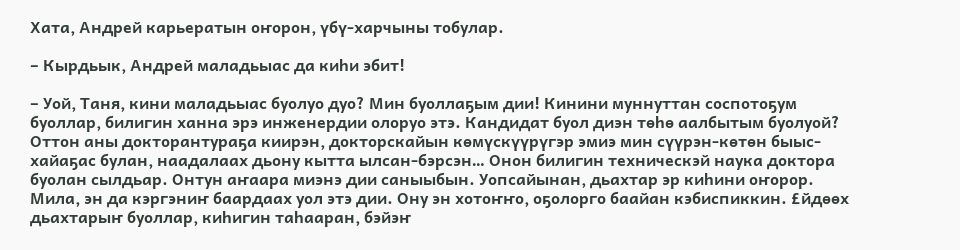Хата, Андрей карьератын оҥорон, үбү-харчыны тобулар.

– Кырдьык, Андрей маладьыас да киһи эбит!

– Уой, Таня, кини маладьыас буолуо дуо? Мин буоллаҕым дии! Кинини муннуттан соспотоҕум буоллар, билигин ханна эрэ инженердии олоруо этэ. Кандидат буол диэн төһө аалбытым буолуой? Оттон аны докторантураҕа киирэн, докторскайын көмүскүүрүгэр эмиэ мин сүүрэн-көтөн быыс-хайаҕас булан, наадалаах дьону кытта ылсан-бэрсэн… Онон билигин техническэй наука доктора буолан сылдьар. Онтун аҥаара миэнэ дии саныыбын. Уопсайынан, дьахтар эр киһини оҥорор. Мила, эн да кэргэниҥ баардаах уол этэ дии. Ону эн хотоҥҥо, оҕолорго баайан кэбиспиккин. £йдөөх дьахтарыҥ буоллар, киһигин таһааран, бэйэҥ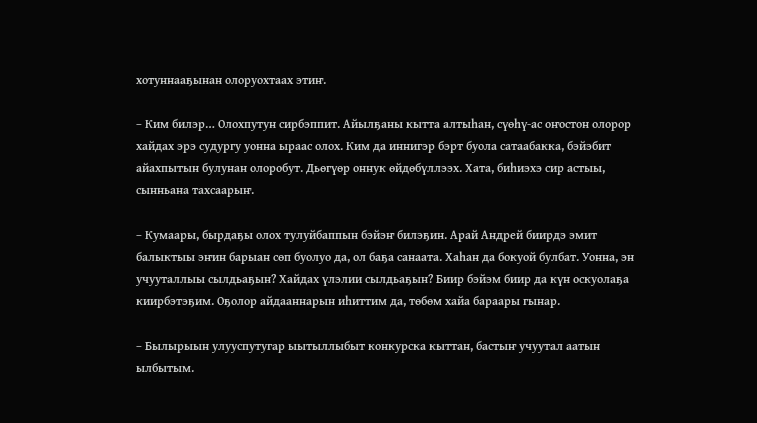хотуннааҕынан олоруохтаах этиҥ.

– Ким билэр… Олохпутун сирбэппит. Айылҕаны кытта алтыһан, сүөһү-ас оҥостон олорор хайдах эрэ судургу уонна ыраас олох. Ким да иннигэр бэрт буола сатаабакка, бэйэбит айахпытын булунан олоробут. Дьөгүөр оннук өйдөбүллээх. Хата, биһиэхэ сир астыы, сынньана тахсаарыҥ.

– Кумаары, бырдаҕы олох тулуйбаппын бэйэҥ билэҕин. Арай Андрей биирдэ эмит балыктыы эҥин барыан сөп буолуо да, ол баҕа санаата. Хаһан да бокуой булбат. Уонна, эн учууталлыы сылдьаҕын? Хайдах үлэлии сылдьаҕын? Биир бэйэм биир да күн оскуолаҕа киирбэтэҕим. Оҕолор айдааннарын иһиттим да, төбөм хайа бараары гынар.

– Былырыын улууспутугар ыытыллыбыт конкурска кыттан, бастыҥ учуутал аатын ылбытым.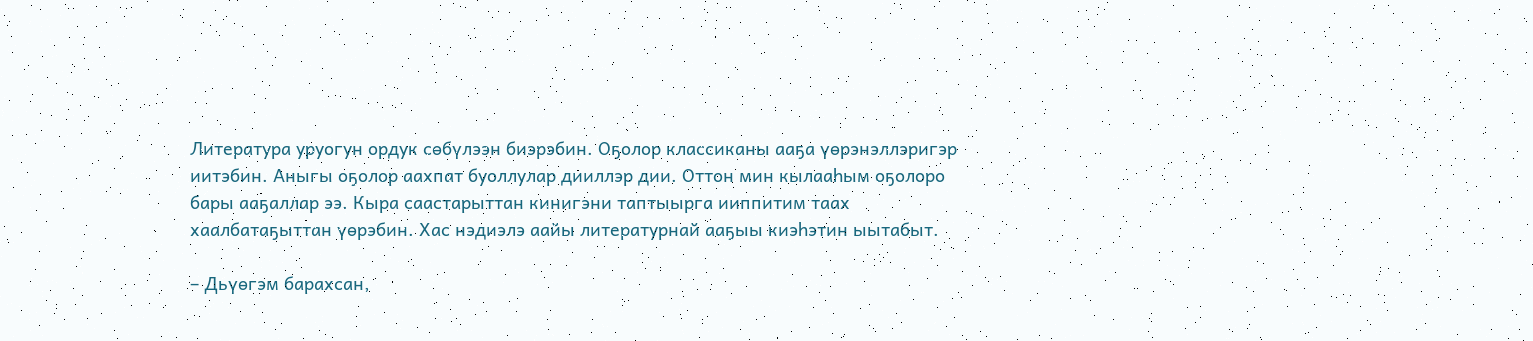Литература уруогун ордук сөбүлээн биэрэбин. Оҕолор классиканы ааҕа үөрэнэллэригэр иитэбин. Аныгы оҕолор аахпат буоллулар дииллэр дии. Оттон мин кылааһым оҕолоро бары ааҕаллар ээ. Кыра саастарыттан кинигэни таптыырга ииппитим таах хаалбатаҕыттан үөрэбин. Хас нэдиэлэ аайы литературнай ааҕыы киэһэтин ыытабыт.

– Дьүөгэм барахсан,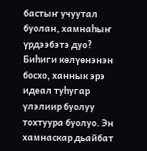бастыҥ учуутал буолан, хамнаһыҥ үрдээбэтэ дуо? Биһиги көлүөнэнэн босхо, ханнык эрэ идеал туһугар үлэлиир буолуу тохтуура буолуо. Эн хамнаскар дьайбат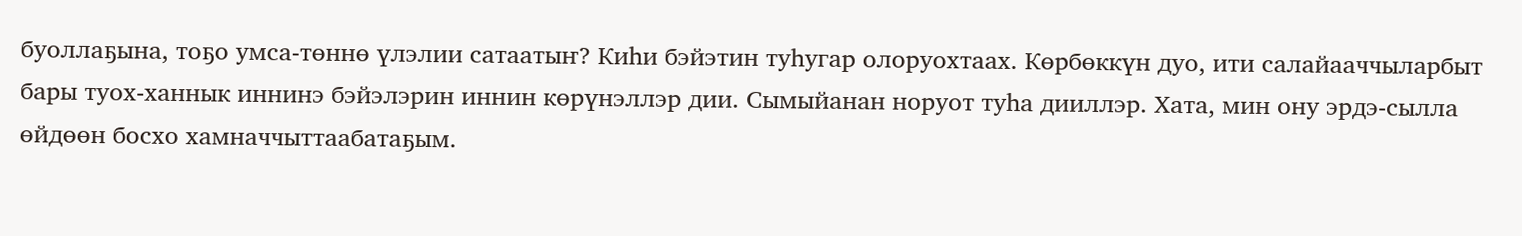буоллаҕына, тоҕо умса-төннө үлэлии сатаатыҥ? Киһи бэйэтин туһугар олоруохтаах. Көрбөккүн дуо, ити салайааччыларбыт бары туох-ханнык иннинэ бэйэлэрин иннин көрүнэллэр дии. Сымыйанан норуот туһа дииллэр. Хата, мин ону эрдэ-сылла өйдөөн босхо хамначчыттаабатаҕым.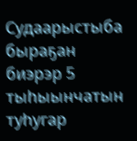Судаарыстыба быраҕан биэрэр 5 тыһыынчатын туһугар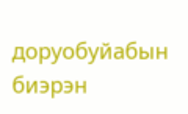доруобуйабын биэрэн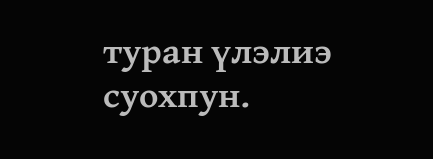туран үлэлиэ суохпун.